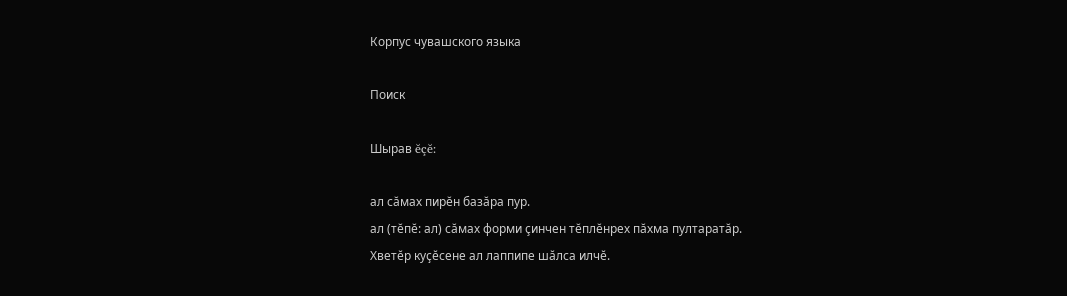Корпус чувашского языка

Поиск

Шырав ĕçĕ:

ал сăмах пирĕн базăра пур.
ал (тĕпĕ: ал) сăмах форми çинчен тĕплĕнрех пăхма пултаратăр.
Хветӗр куҫӗсене ал лаппипе шӑлса илчӗ.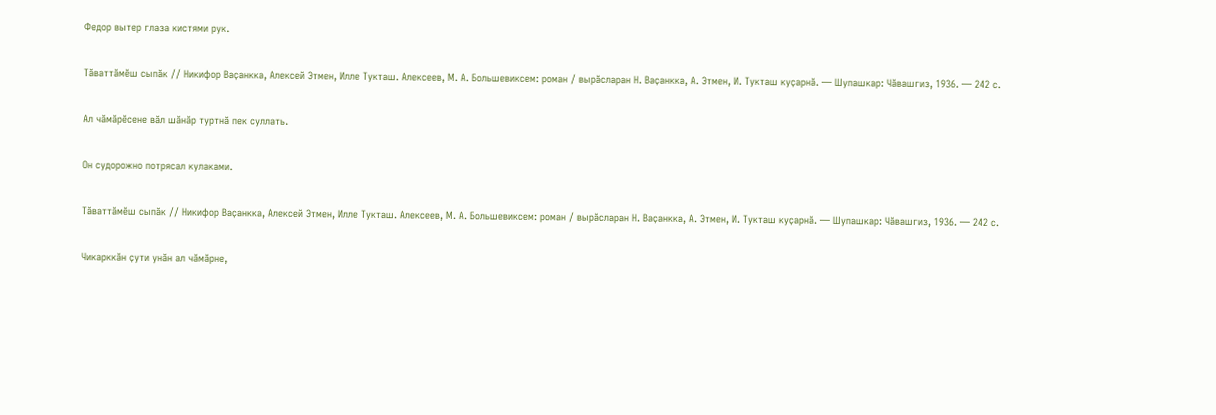Федор вытер глаза кистями рук.

Тӑваттӑмӗш сыпӑк // Никифор Ваҫанкка, Алексей Этмен, Илле Тукташ. Алексеев, М. А. Большевиксем: роман / вырӑсларан Н. Ваҫанкка, А. Этмен, И. Тукташ куҫарнӑ. — Шупашкар: Чӑвашгиз, 1936. — 242 с.

Ал чӑмӑрӗсене вӑл шӑнӑр туртнӑ пек суллать.

Он судорожно потрясал кулаками.

Тӑваттӑмӗш сыпӑк // Никифор Ваҫанкка, Алексей Этмен, Илле Тукташ. Алексеев, М. А. Большевиксем: роман / вырӑсларан Н. Ваҫанкка, А. Этмен, И. Тукташ куҫарнӑ. — Шупашкар: Чӑвашгиз, 1936. — 242 с.

Чикарккӑн ҫути унӑн ал чӑмӑрне,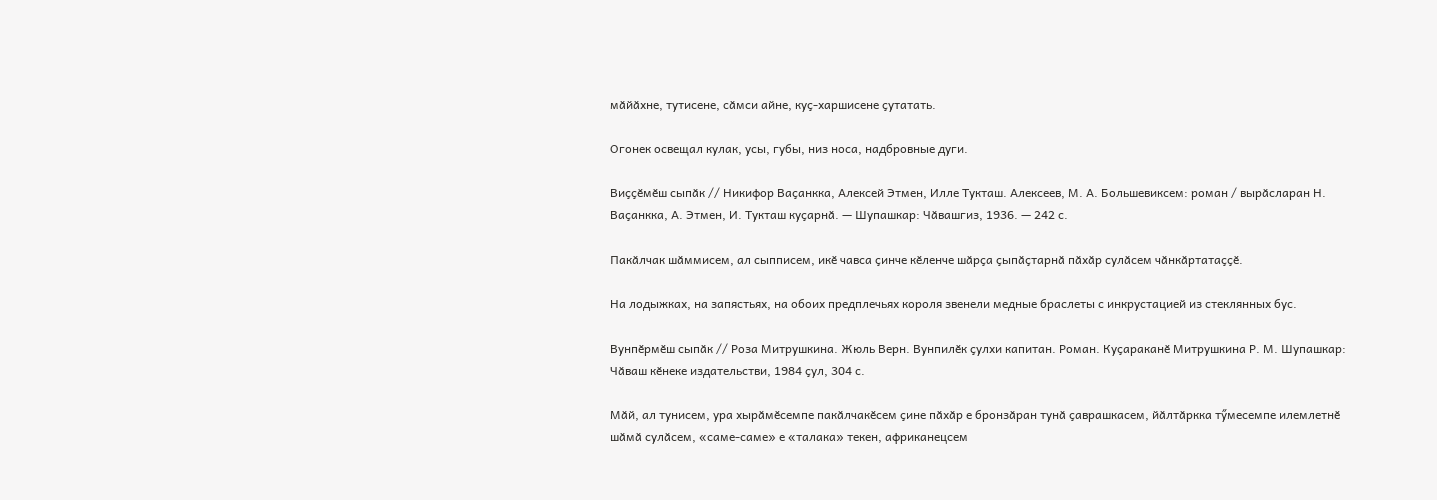мӑйӑхне, тутисене, сӑмси айне, куҫ-харшисене ҫутатать.

Огонек освещал кулак, усы, губы, низ носа, надбровные дуги.

Виҫҫӗмӗш сыпӑк // Никифор Ваҫанкка, Алексей Этмен, Илле Тукташ. Алексеев, М. А. Большевиксем: роман / вырӑсларан Н. Ваҫанкка, А. Этмен, И. Тукташ куҫарнӑ. — Шупашкар: Чӑвашгиз, 1936. — 242 с.

Пакӑлчак шӑммисем, ал сыпписем, икӗ чавса ҫинче кӗленче шӑрҫа ҫыпӑҫтарнӑ пӑхӑр сулӑсем чӑнкӑртатаҫҫӗ.

На лодыжках, на запястьях, на обоих предплечьях короля звенели медные браслеты с инкрустацией из стеклянных бус.

Вунпӗрмӗш сыпӑк // Роза Митрушкина. Жюль Верн. Вунпилӗк ҫулхи капитан. Роман. Куҫараканӗ Митрушкина Р. М. Шупашкар: Чӑваш кӗнеке издательстви, 1984 ҫул, 304 с.

Мӑй, ал тунисем, ура хырӑмӗсемпе пакӑлчакӗсем ҫине пӑхӑр е бронзӑран тунӑ ҫаврашкасем, йӑлтӑркка тӳмесемпе илемлетнӗ шӑмӑ сулӑсем, «саме-саме» е «талака» текен, африканецсем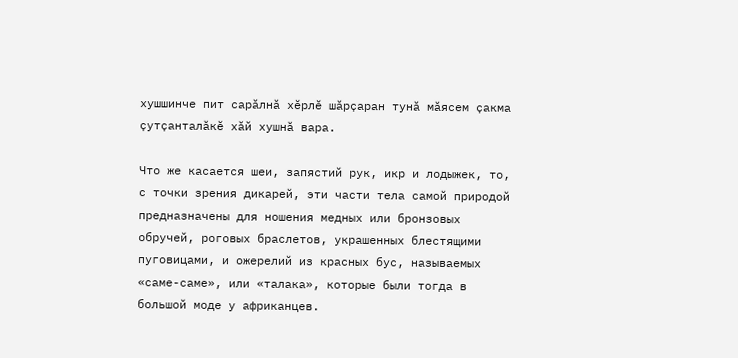хушшинче пит сарӑлнӑ хӗрлӗ шӑрҫаран тунӑ мӑясем ҫакма ҫутҫанталӑкӗ хӑй хушнӑ вара.

Что же касается шеи, запястий рук, икр и лодыжек, то, с точки зрения дикарей, эти части тела самой природой предназначены для ношения медных или бронзовых обручей, роговых браслетов, украшенных блестящими пуговицами, и ожерелий из красных бус, называемых «саме-саме», или «талака», которые были тогда в большой моде у африканцев.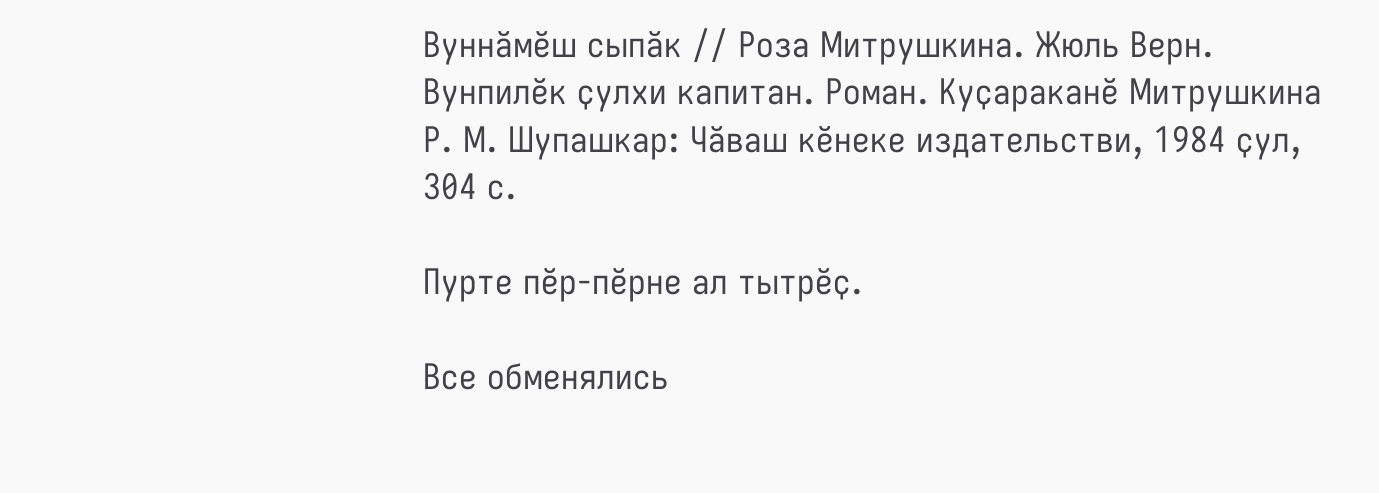Вуннӑмӗш сыпӑк // Роза Митрушкина. Жюль Верн. Вунпилӗк ҫулхи капитан. Роман. Куҫараканӗ Митрушкина Р. М. Шупашкар: Чӑваш кӗнеке издательстви, 1984 ҫул, 304 с.

Пурте пӗр-пӗрне ал тытрӗҫ.

Все обменялись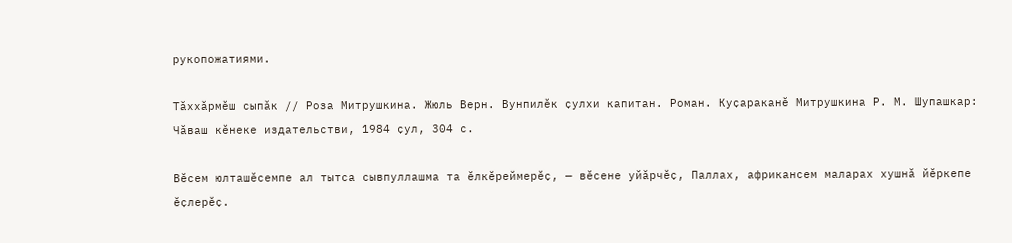рукопожатиями.

Тӑххӑрмӗш сыпӑк // Роза Митрушкина. Жюль Верн. Вунпилӗк ҫулхи капитан. Роман. Куҫараканӗ Митрушкина Р. М. Шупашкар: Чӑваш кӗнеке издательстви, 1984 ҫул, 304 с.

Вӗсем юлташӗсемпе ал тытса сывпуллашма та ӗлкӗреймерӗҫ, — вӗсене уйӑрчӗҫ, Паллах, африкансем маларах хушнӑ йӗркепе ӗҫлерӗҫ.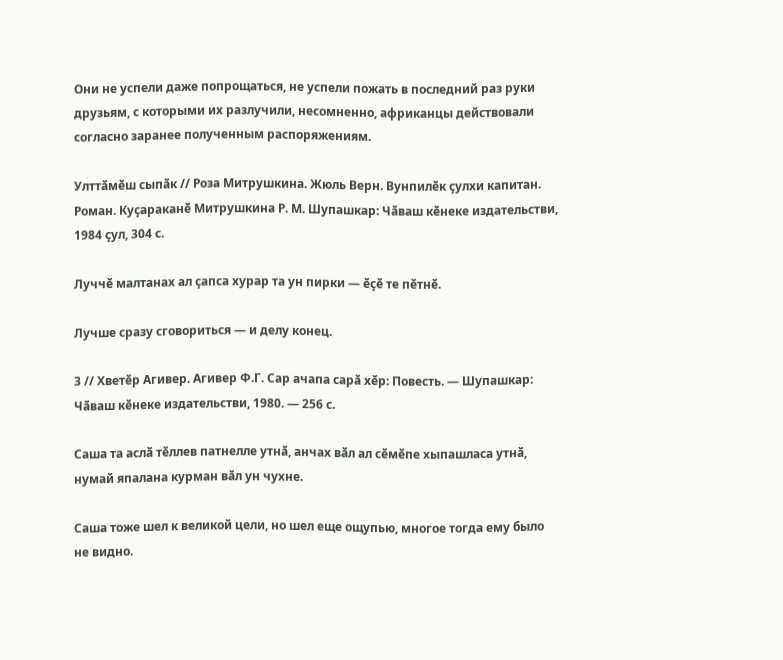Они не успели даже попрощаться, не успели пожать в последний раз руки друзьям, с которыми их разлучили, несомненно, африканцы действовали согласно заранее полученным распоряжениям.

Улттӑмӗш сыпӑк // Роза Митрушкина. Жюль Верн. Вунпилӗк ҫулхи капитан. Роман. Куҫараканӗ Митрушкина Р. М. Шупашкар: Чӑваш кӗнеке издательстви, 1984 ҫул, 304 с.

Луччӗ малтанах ал ҫапса хурар та ун пирки — ӗҫӗ те пӗтнӗ.

Лучше сразу сговориться — и делу конец.

3 // Хветӗр Агивер. Агивер Ф.Г. Сар ачапа сарӑ хӗр: Повесть. — Шупашкар: Чӑваш кӗнеке издательстви, 1980. — 256 с.

Саша та аслӑ тӗллев патнелле утнӑ, анчах вӑл ал сӗмӗпе хыпашласа утнӑ, нумай япалана курман вӑл ун чухне.

Саша тоже шел к великой цели, но шел еще ощупью, многое тогда ему было не видно.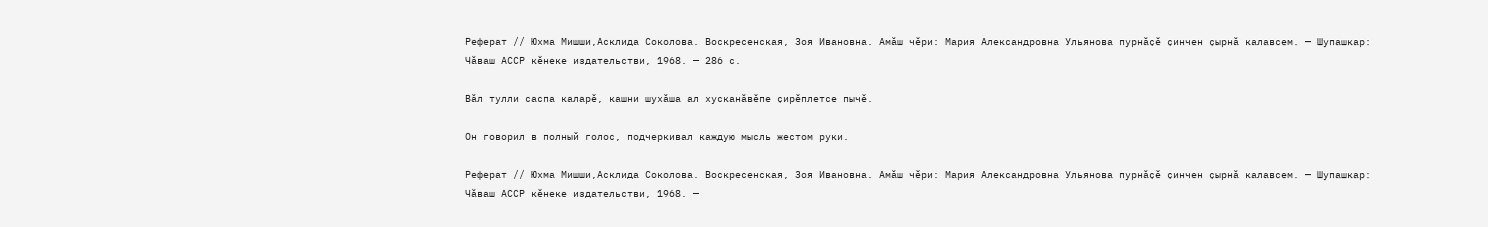Реферат // Юхма Мишши,Асклида Соколова. Воскресенская, Зоя Ивановна. Амӑш чӗри: Мария Александровна Ульянова пурнӑҫӗ ҫинчен ҫырнӑ калавсем. — Шупашкар: Чӑваш АССР кӗнеке издательстви, 1968. — 286 с.

Вӑл тулли саспа каларӗ, кашни шухӑша ал хусканӑвӗпе ҫирӗплетсе пычӗ.

Он говорил в полный голос, подчеркивал каждую мысль жестом руки.

Реферат // Юхма Мишши,Асклида Соколова. Воскресенская, Зоя Ивановна. Амӑш чӗри: Мария Александровна Ульянова пурнӑҫӗ ҫинчен ҫырнӑ калавсем. — Шупашкар: Чӑваш АССР кӗнеке издательстви, 1968. —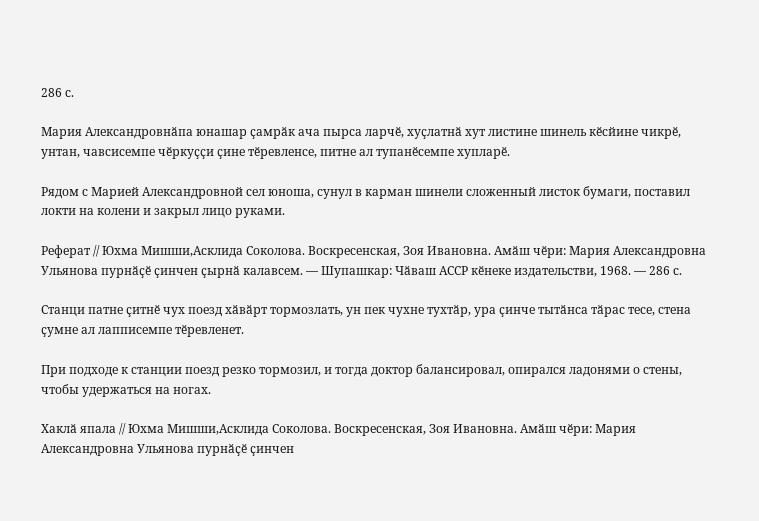286 с.

Мария Александровнӑпа юнашар ҫамрӑк ача пырса ларчӗ, хуҫлатнӑ хут листине шинель кӗсйине чикрӗ, унтан, чавсисемпе чӗркуҫҫи ҫине тӗревленсе, питне ал тупанӗсемпе хупларӗ.

Рядом с Марией Александровной сел юноша, сунул в карман шинели сложенный листок бумаги, поставил локти на колени и закрыл лицо руками.

Реферат // Юхма Мишши,Асклида Соколова. Воскресенская, Зоя Ивановна. Амӑш чӗри: Мария Александровна Ульянова пурнӑҫӗ ҫинчен ҫырнӑ калавсем. — Шупашкар: Чӑваш АССР кӗнеке издательстви, 1968. — 286 с.

Станци патне ҫитнӗ чух поезд хӑвӑрт тормозлать, ун пек чухне тухтӑр, ура ҫинче тытӑнса тӑрас тесе, стена ҫумне ал лапписемпе тӗревленет.

При подходе к станции поезд резко тормозил, и тогда доктор балансировал, опирался ладонями о стены, чтобы удержаться на ногах.

Хаклӑ япала // Юхма Мишши,Асклида Соколова. Воскресенская, Зоя Ивановна. Амӑш чӗри: Мария Александровна Ульянова пурнӑҫӗ ҫинчен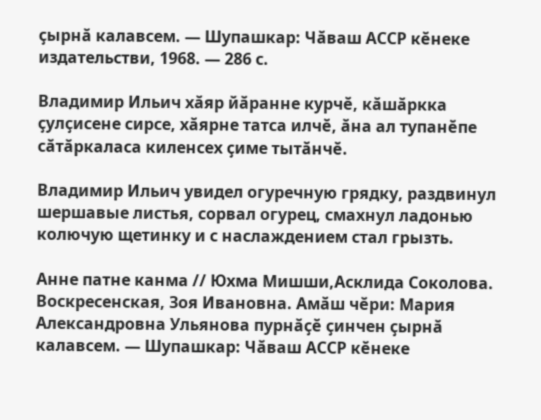ҫырнӑ калавсем. — Шупашкар: Чӑваш АССР кӗнеке издательстви, 1968. — 286 с.

Владимир Ильич хӑяр йӑранне курчӗ, кӑшӑркка ҫулҫисене сирсе, хӑярне татса илчӗ, ӑна ал тупанӗпе сӑтӑркаласа киленсех ҫиме тытӑнчӗ.

Владимир Ильич увидел огуречную грядку, раздвинул шершавые листья, сорвал огурец, смахнул ладонью колючую щетинку и с наслаждением стал грызть.

Анне патне канма // Юхма Мишши,Асклида Соколова. Воскресенская, Зоя Ивановна. Амӑш чӗри: Мария Александровна Ульянова пурнӑҫӗ ҫинчен ҫырнӑ калавсем. — Шупашкар: Чӑваш АССР кӗнеке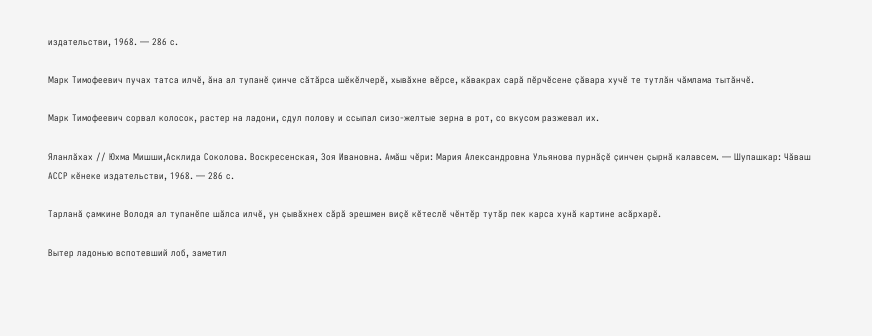издательстви, 1968. — 286 с.

Марк Тимофеевич пучах татса илчӗ, ӑна ал тупанӗ ҫинче сӑтӑрса шӗкӗлчерӗ, хывӑхне вӗрсе, кӑвакрах сарӑ пӗрчӗсене ҫӑвара хучӗ те тутлӑн чӑмлама тытӑнчӗ.

Марк Тимофеевич сорвал колосок, растер на ладони, сдул полову и ссыпал сизо-желтые зерна в рот, со вкусом разжевал их.

Яланлӑхах // Юхма Мишши,Асклида Соколова. Воскресенская, Зоя Ивановна. Амӑш чӗри: Мария Александровна Ульянова пурнӑҫӗ ҫинчен ҫырнӑ калавсем. — Шупашкар: Чӑваш АССР кӗнеке издательстви, 1968. — 286 с.

Тарланӑ ҫамкине Володя ал тупанӗпе шӑлса илчӗ, ун ҫывӑхнех сӑрӑ эрешмен виҫӗ кӗтеслӗ чӗнтӗр тутӑр пек карса хунӑ картине асӑрхарӗ.

Вытер ладонью вспотевший лоб, заметил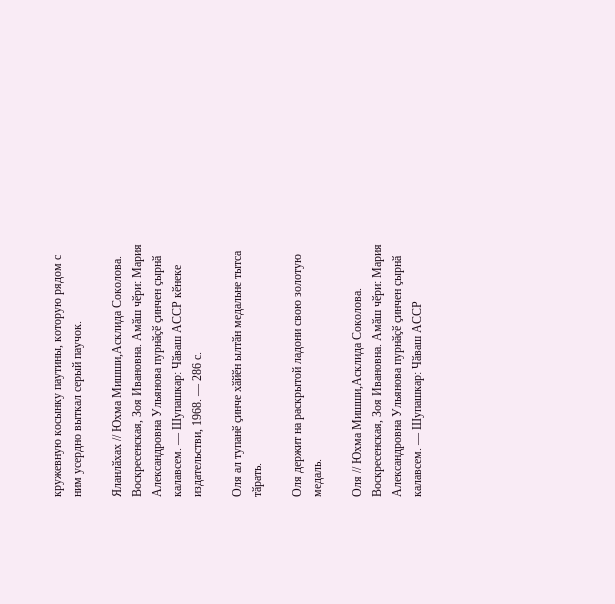кружевную косынку паутины, которую рядом с ним усердно выткал серый паучок.

Яланлӑхах // Юхма Мишши,Асклида Соколова. Воскресенская, Зоя Ивановна. Амӑш чӗри: Мария Александровна Ульянова пурнӑҫӗ ҫинчен ҫырнӑ калавсем. — Шупашкар: Чӑваш АССР кӗнеке издательстви, 1968. — 286 с.

Оля ал тупанӗ ҫинче хӑйӗн ылтӑн медальне тытса тӑрать.

Оля держит на раскрытой ладони свою золотую медаль.

Оля // Юхма Мишши,Асклида Соколова. Воскресенская, Зоя Ивановна. Амӑш чӗри: Мария Александровна Ульянова пурнӑҫӗ ҫинчен ҫырнӑ калавсем. — Шупашкар: Чӑваш АССР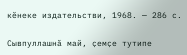кӗнеке издательстви, 1968. — 286 с.

Сывпуллашнӑ май, ҫемҫе тутипе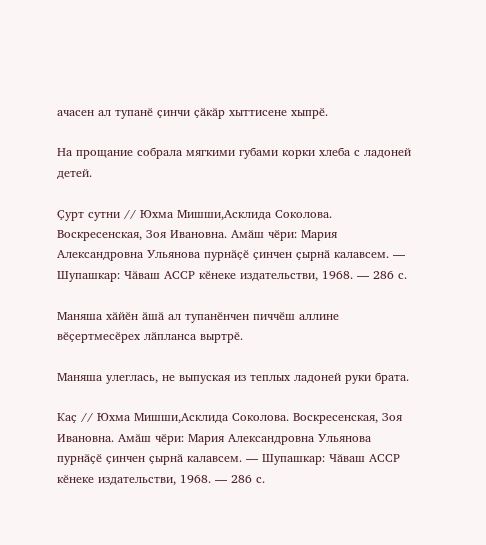ачасен ал тупанӗ ҫинчи ҫӑкӑр хыттисене хыпрӗ.

На прощание собрала мягкими губами корки хлеба с ладоней детей.

Ҫурт сутни // Юхма Мишши,Асклида Соколова. Воскресенская, Зоя Ивановна. Амӑш чӗри: Мария Александровна Ульянова пурнӑҫӗ ҫинчен ҫырнӑ калавсем. — Шупашкар: Чӑваш АССР кӗнеке издательстви, 1968. — 286 с.

Маняша хӑйӗн ӑшӑ ал тупанӗнчен пиччӗш аллине вӗҫертмесӗрех лӑпланса выртрӗ.

Маняша улеглась, не выпуская из теплых ладоней руки брата.

Каҫ // Юхма Мишши,Асклида Соколова. Воскресенская, Зоя Ивановна. Амӑш чӗри: Мария Александровна Ульянова пурнӑҫӗ ҫинчен ҫырнӑ калавсем. — Шупашкар: Чӑваш АССР кӗнеке издательстви, 1968. — 286 с.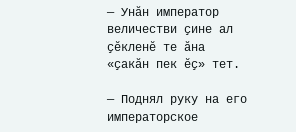— Унӑн император величестви ҫине ал ҫӗкленӗ те ӑна «ҫакӑн пек ӗҫ» тет.

— Поднял руку на его императорское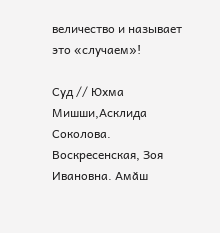величество и называет это «случаем»!

Суд // Юхма Мишши,Асклида Соколова. Воскресенская, Зоя Ивановна. Амӑш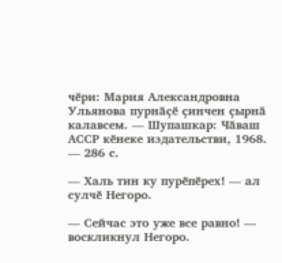чӗри: Мария Александровна Ульянова пурнӑҫӗ ҫинчен ҫырнӑ калавсем. — Шупашкар: Чӑваш АССР кӗнеке издательстви, 1968. — 286 с.

— Халь тин ку пурӗпӗрех! — ал сулчӗ Негоро.

— Сейчас это уже все равно! — воскликнул Негоро.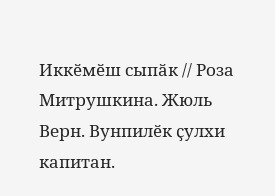Иккӗмӗш сыпӑк // Роза Митрушкина. Жюль Верн. Вунпилӗк ҫулхи капитан.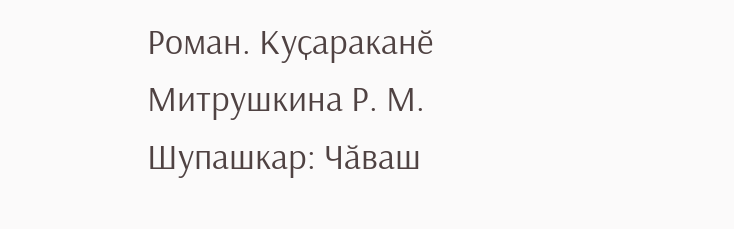Роман. Куҫараканӗ Митрушкина Р. М. Шупашкар: Чӑваш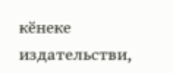кӗнеке издательстви,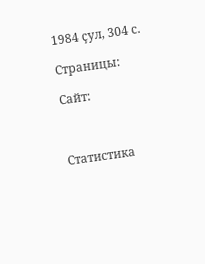1984 ҫул, 304 с.

Страницы:

Сайт:



Статистика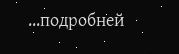...подробней